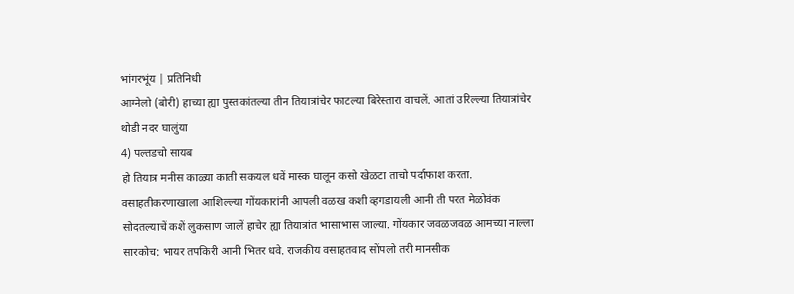भांगरभूंय | प्रतिनिधी
आग्नेलो (बोरी) हाच्या ह्या पुस्तकांतल्या तीन तियात्रांचेर फाटल्या बिरेस्तारा वाचलें. आतां उरिल्ल्या तियात्रांचेर थोडी नदर घालुंया
4) पल्तडचो सायब
हो तियात्र मनीस काळ्या काती सकयल धवें मास्क घालून कसो खेळटा ताचो पर्दाफाश करता. वसाहतीकरणाखाला आशिल्ल्या गोंयकारांनी आपली वळख कशी व्हगडायली आनी ती परत मेळोवंक सोदतल्याचें कशें लुकसाण जालें हाचेर ह्या तियात्रांत भासाभास जाल्या. गोंयकार जवळजवळ आमच्या नाल्ला सारकोच: भायर तपकिरी आनी भितर धवे. राजकीय वसाहतवाद सोंपलो तरी मानसीक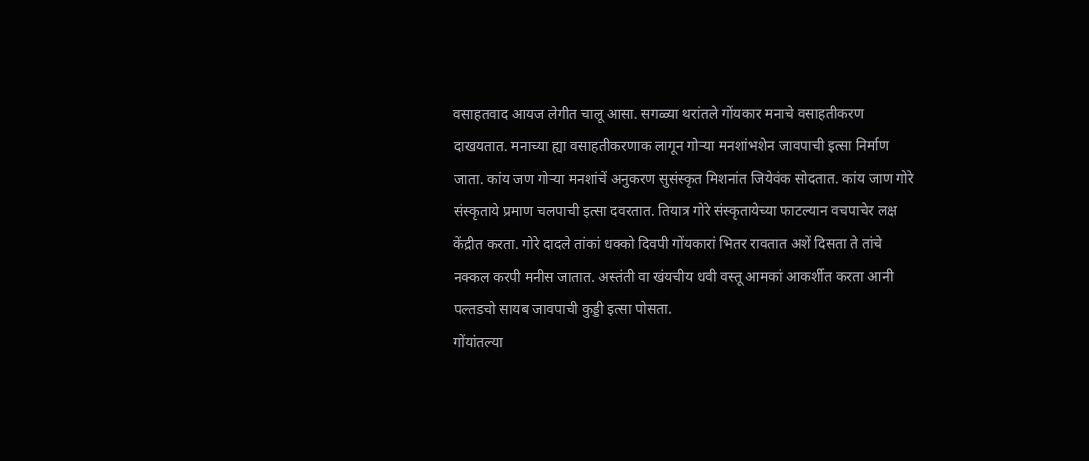वसाहतवाद आयज लेगीत चालू आसा. सगळ्या थरांतले गोंयकार मनाचे वसाहतीकरण दाखयतात. मनाच्या ह्या वसाहतीकरणाक लागून गोऱ्या मनशांभशेन जावपाची इत्सा निर्माण जाता. कांय जण गोऱ्या मनशांचें अनुकरण सुसंस्कृत मिशनांत जियेवंक सोदतात. कांय जाण गोरे संस्कृताये प्रमाण चलपाची इत्सा दवरतात. तियात्र गोरे संस्कृतायेच्या फाटल्यान वचपाचेर लक्ष केंद्रीत करता. गोरे दादले तांकां धक्को दिवपी गोंयकारां भितर रावतात अशें दिसता ते तांचे नक्कल करपी मनीस जातात. अस्तंती वा खंयचीय धवी वस्तू आमकां आकर्शीत करता आनी पल्तडचो सायब जावपाची कुड्डी इत्सा पोसता.
गोंयांतल्या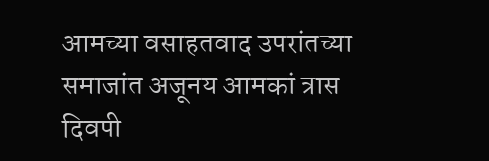आमच्या वसाहतवाद उपरांतच्या समाजांत अजूनय आमकां त्रास दिवपी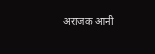अराजक आनी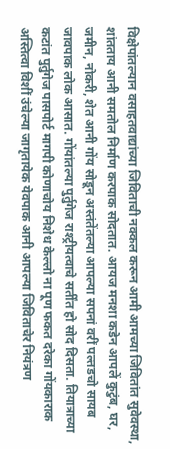विक्षेपांतल्यान वसाहतवाद्यांच्या जिविताची नक्कल करून आमी आमच्या जिवितांत सुवेवस्था, शांतताय आनी समतोल निर्माण करपाक सोदतात. आयज मनशा कडेन आपलें कुटुंब, घर, जमीन, नोकरी, शेत आनी गोंय सोडून अस्तंतेंतल्या आपल्या सपनां वरीं पल्तडचो सायब जावपाक लोक आसात. गोंयांतल्या पुर्तुगेज राश्ट्रीयत्वाचे सर्तींत हो सोद दिसता. तियात्राच्या कटांत पुर्तुगेज पासपोर्ट मागपी कोणाचोय निशेध केल्लो ना पूण फकत दरेका गोंयकाराक अस्तित्वा विशीं उंचेल्या जागृतायेक येवपाक आनी आपल्या जिविताचेर नियंत्रण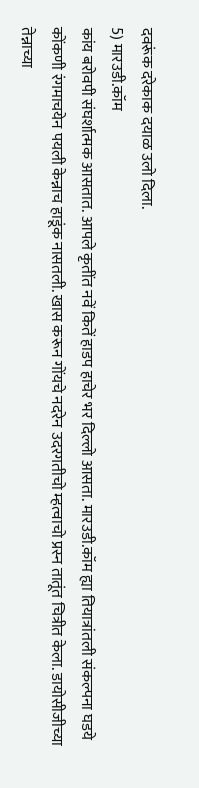दवरूंक दरेकाक दयाळ उलो दिला.
5) मारउडी.कॉम
कांय बरोवपी संघर्शात्मक आसतात. आपले कृतींत नवें कितें हाडप हाचेर भर दिल्लो आसता. मारउडी.कॉम ह्या तियात्रांतली संकल्पना घडये कोंकणी रंगमाचयेन पयली केन्नाच हाडूंक नासतली. खास करून गोंयचे नदरेन उदरगतीचो म्हत्वाचो प्रस्न तातूंत चित्रीत केला. डायोसीजीच्या तेन्नाच्या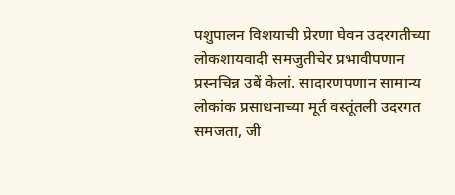पशुपालन विशयाची प्रेरणा घेवन उदरगतीच्या लोकशायवादी समजुतीचेर प्रभावीपणान प्रस्नचिन्न उबें केलां. सादारणपणान सामान्य लोकांक प्रसाधनाच्या मूर्त वस्तूंतली उदरगत समजता, जी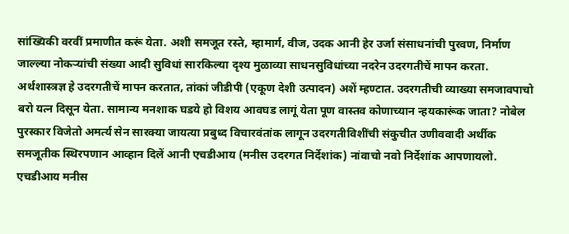सांख्यिकी वरवीं प्रमाणीत करूं येता. अशी समजूत रस्ते, म्हामार्ग, वीज, उदक आनी हेर उर्जा संसाधनांची पुरवण, निर्माण जाल्ल्या नोकऱ्यांची संख्या आदी सुविधां सारकिल्या दृश्य मुळाव्या साधनसुविधांच्या नदरेन उदरगतीचें मापन करता. अर्थशास्त्रज्ञ हे उदरगतीचें मापन करतात, तांकां जीडीपी (एकूण देशी उत्पादन) अशें म्हण्टात. उदरगतीची व्याख्या समजावपाचो बरो यत्न दिसून येता. सामान्य मनशाक घडये हो विशय आवघड लागूं येता पूण वास्तव कोणाच्यान न्हयकारूंक जाता? नोबेल पुरस्कार विजेतो अमर्त्य सेन सारक्या जायत्या प्रबुध्द विचारवंतांक लागून उदरगतीविशींची संकुचीत उणीववादी अर्थीक समजूतीक स्थिरपणान आव्हान दिलें आनी एचडीआय (मनीस उदरगत निर्देशांक) नांवाचो नवो निर्देशांक आपणायलो. एचडीआय मनीस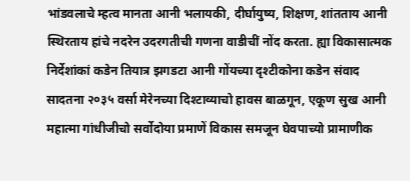भांडवलाचे म्हत्व मानता आनी भलायकी, दीर्घायुष्य, शिक्षण, शांतताय आनी स्थिरताय हांचे नदरेन उदरगतीची गणना वाडीचीं नोंद करता. ह्या विकासात्मक निर्देशांकां कडेन तियात्र झगडटा आनी गोंयच्या दृश्टीकोना कडेन संवाद सादतना २०३५ वर्सा मेरेनच्या दिश्टाव्याचो हावस बाळगून, एकूण सुख आनी महात्मा गांधीजीचो सर्वोदोया प्रमाणें विकास समजून घेवपाच्यो प्रामाणीक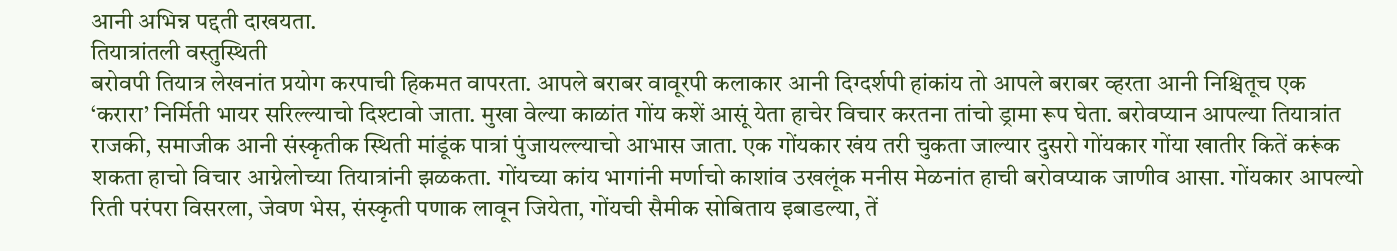आनी अभिन्न पद्दती दाखयता.
तियात्रांतली वस्तुस्थिती
बरोवपी तियात्र लेखनांत प्रयोग करपाची हिकमत वापरता. आपले बराबर वावूरपी कलाकार आनी दिग्दर्शपी हांकांय तो आपले बराबर व्हरता आनी निश्चितूच एक ‘करारा’ निर्मिती भायर सरिल्ल्याचो दिश्टावो जाता. मुखा वेल्या काळांत गोंय कशें आसूं येता हाचेर विचार करतना तांचो ड्रामा रूप घेता. बरोवप्यान आपल्या तियात्रांत राजकी, समाजीक आनी संस्कृतीक स्थिती मांडूंक पात्रां पुंजायल्ल्याचो आभास जाता. एक गोंयकार खंय तरी चुकता जाल्यार दुसरो गोंयकार गोंया खातीर कितें करूंक शकता हाचो विचार आग्नेलोच्या तियात्रांनी झळकता. गोंयच्या कांय भागांनी मर्णाचो काशांव उखलूंक मनीस मेळनांत हाची बरोवप्याक जाणीव आसा. गोंयकार आपल्यो रिती परंपरा विसरला, जेवण भेस, संस्कृती पणाक लावून जियेता, गोंयची सैमीक सोबिताय इबाडल्या, तें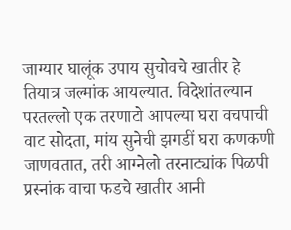जाग्यार घालूंक उपाय सुचोवचे खातीर हे तियात्र जल्मांक आयल्यात. विदेशांतल्यान परतल्लो एक तरणाटो आपल्या घरा वचपाची वाट सोदता, मांय सुनेची झगडीं घरा कणकणी जाणवतात, तरी आग्नेलो तरनाट्यांक पिळपी प्रस्नांक वाचा फडचे खातीर आनी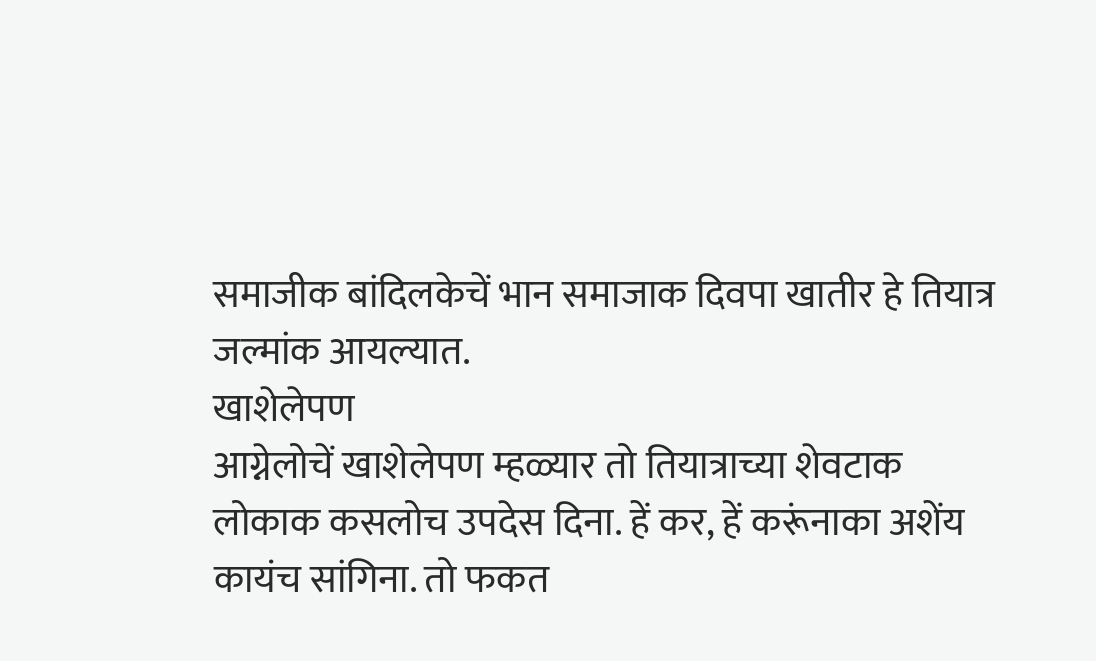समाजीक बांदिलकेचें भान समाजाक दिवपा खातीर हे तियात्र जल्मांक आयल्यात.
खाशेलेपण
आग्नेलोचें खाशेलेपण म्हळ्यार तो तियात्राच्या शेवटाक लोकाक कसलोच उपदेस दिना. हें कर, हें करूंनाका अशेंय कायंच सांगिना. तो फकत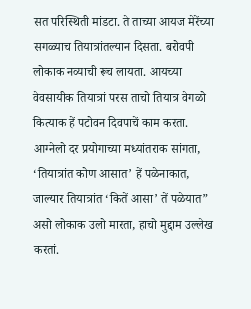सत परिस्थिती मांडटा. ते ताच्या आयज मेरेंच्या सगळ्याच तियात्रांतल्यान दिसता. बरोवपी लोकाक नव्याची रूच लायता. आयच्या वेवसायीक तियात्रां परस ताचो तियात्र वेगळो कित्याक हें पटोवन दिवपाचें काम करता. आग्नेलो दर प्रयोगाच्या मध्यांतराक सांगता, ‘तियात्रांत कोण आसात’ हें पळेनाकात, जाल्यार तियात्रांत ‘कितें आसा’ तें पळेयात” असो लोकाक उलो मारता, हाचो मुद्दाम उल्लेख करतां.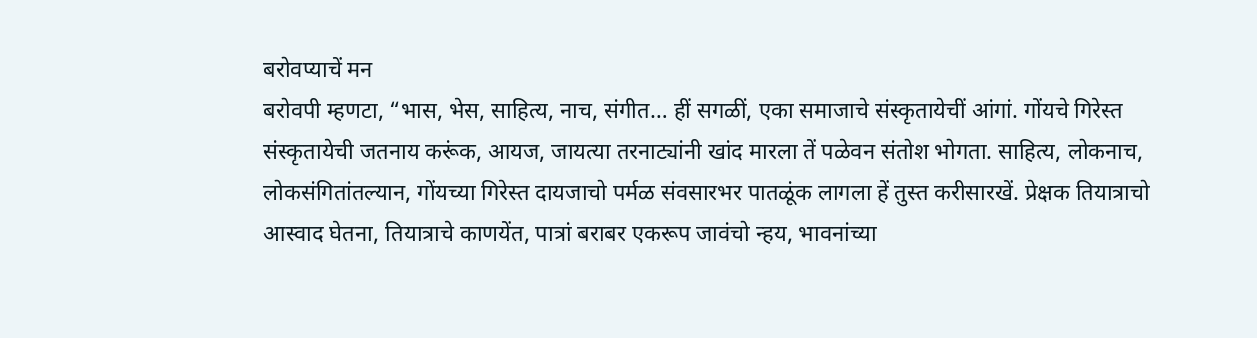बरोवप्याचें मन
बरोवपी म्हणटा, “भास, भेस, साहित्य, नाच, संगीत… हीं सगळीं, एका समाजाचे संस्कृतायेचीं आंगां. गोंयचे गिरेस्त संस्कृतायेची जतनाय करूंक, आयज, जायत्या तरनाट्यांनी खांद मारला तें पळेवन संतोश भोगता. साहित्य, लोकनाच, लोकसंगितांतल्यान, गोंयच्या गिरेस्त दायजाचो पर्मळ संवसारभर पातळूंक लागला हें तुस्त करीसारखें. प्रेक्षक तियात्राचो आस्वाद घेतना, तियात्राचे काणयेंत, पात्रां बराबर एकरूप जावंचो न्हय, भावनांच्या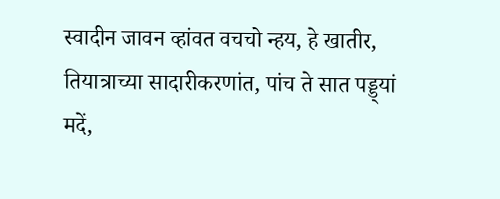स्वादीन जावन व्हांवत वचचो न्हय, हे खातीर, तियात्राच्या सादारीकरणांत, पांच ते सात पड्ड्यां मदें,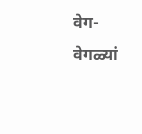वेग-वेगळ्यां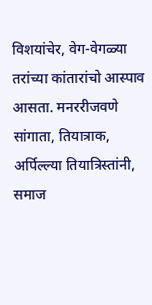विशयांचेर, वेग-वेगळ्या तरांच्या कांतारांचो आस्पाव आसता. मनररीजवणे सांगाता, तियात्राक, अर्पिल्ल्या तियात्रिस्तांनी, समाज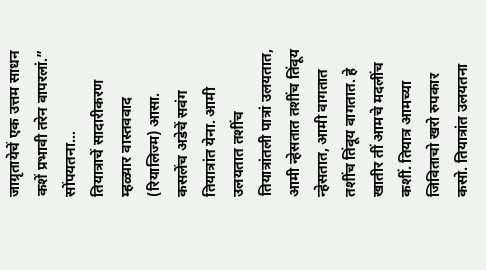जाग्रृतायेचें एक उत्तम साधन कशें प्रभावी तरेन वापरलां.”
सोंपयतना…
तियात्राचें सादारीकरण म्हळ्यार वास्तववाद (रियालिज्म) आसा. कसलेंच अडेचें सवंग तियात्रांत येना. आमी उलयतात तशींच तियात्रांतली पात्रां उलयतात, आमी न्हेसतात तशींच तिंवूय न्हेसतात, आमी वागतात तशींच तिंवूय वागतात. हे खातीर तीं आमचे मदलींच कशीं. तियात्र आमच्या जिविताचो खरो रुपकार कसो. तियात्रांत उलयतना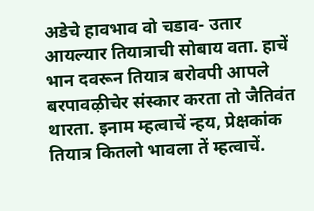अडेचे हावभाव वो चडाव- उतार आयल्यार तियात्राची सोबाय वता. हाचें भान दवरून तियात्र बरोवपी आपले बरपावऴीचेर संस्कार करता तो जैतिवंत थारता. इनाम म्हत्वाचें न्हय, प्रेक्षकांक तियात्र कितलो भावला तें म्हत्वाचें.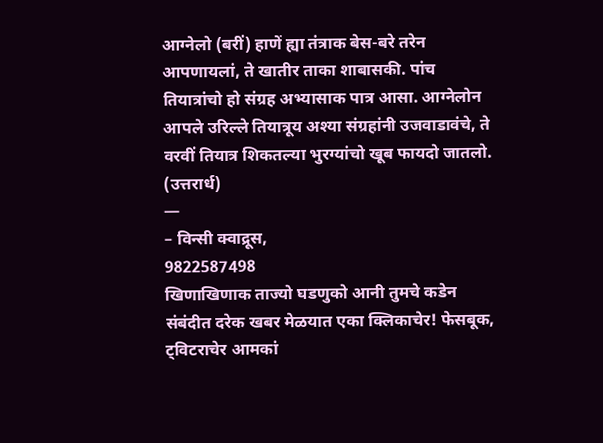आग्नेलो (बरीं) हाणें ह्या तंत्राक बेस-बरे तरेन आपणायलां, ते खातीर ताका शाबासकी. पांच तियात्रांचो हो संग्रह अभ्यासाक पात्र आसा. आग्नेलोन आपले उरिल्ले तियात्रूय अश्या संग्रहांनी उजवाडावंचे, ते वरवीं तियात्र शिकतल्या भुरग्यांचो खूब फायदो जातलो.
(उत्तरार्ध)
—
– विन्सी क्वाद्रूस,
9822587498
खिणाखिणाक ताज्यो घडणुको आनी तुमचे कडेन संबंदीत दरेक खबर मेळयात एका क्लिकाचेर! फेसबूक, ट्विटराचेर आमकां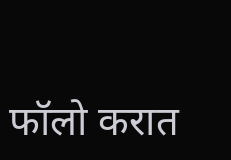फॉलो करात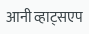आनी व्हाट्सएप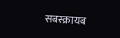सबस्क्रायब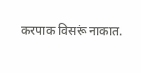करपाक विसरूं नाकात.